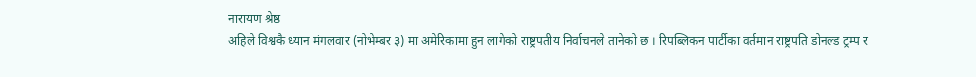नारायण श्रेष्ठ
अहिले विश्वकै ध्यान मंगलवार (नोभेम्बर ३) मा अमेरिकामा हुन लागेको राष्ट्रपतीय निर्वाचनले तानेको छ । रिपब्लिकन पार्टीका वर्तमान राष्ट्रपति डोनल्ड ट्रम्प र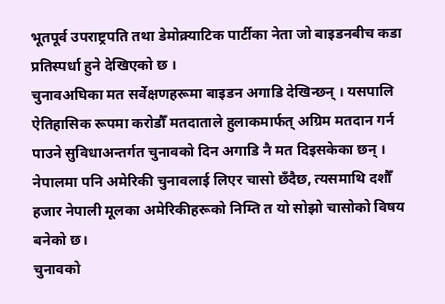भूतपूर्व उपराष्ट्रपति तथा डेमोक्र्याटिक पार्टीका नेता जो बाइडनबीच कडा प्रतिस्पर्धा हुने देखिएको छ ।
चुनावअघिका मत सर्वेक्षणहरूमा बाइडन अगाडि देखिन्छन् । यसपालि ऐतिहासिक रूपमा करोडौँ मतदाताले हुलाकमार्फत् अग्रिम मतदान गर्न पाउने सुविधाअन्तर्गत चुनावको दिन अगाडि नै मत दिइसकेका छन् ।
नेपालमा पनि अमेरिकी चुनावलाई लिएर चासो छँदैछ, त्यसमाथि दशौँ हजार नेपाली मूलका अमेरिकीहरूको निम्ति त यो सोझो चासोको विषय बनेको छ।
चुनावको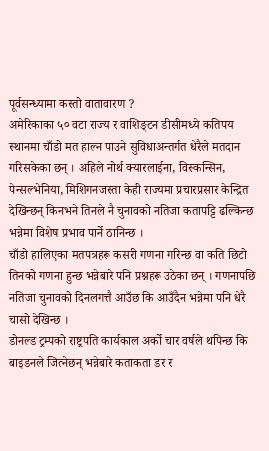पूर्वसन्ध्यामा कस्तो वातावारण ?
अमेरिकाका ५० वटा राज्य र वाशिङ्टन डीसीमध्ये कतिपय स्थानमा चाँडो मत हाल्न पाउने सुविधाअन्तर्गत धेरैले मतदान गरिसकेका छन् । अहिले नोर्थ क्यारलाईना, विस्कन्सिन, पेन्सल्भेनिया, मिशिगनजस्ता केही राज्यमा प्रचारप्रसार केन्द्रित देखिन्छन् किनभने तिनले नै चुनावको नतिजा कतापट्टि ढल्किन्छ भन्नेमा विशेष प्रभाव पार्ने ठानिन्छ ।
चाँडो हालिएका मतपत्रहरू कसरी गणना गरिन्छ वा कति छिटो तिनको गणना हुन्छ भन्नेबारे पनि प्रश्नहरू उठेका छन् । गणनापछि नतिजा चुनावको दिनलगत्तै आउँछ कि आउँदैन भन्नेमा पनि धेरै चासो देखिन्छ ।
डोनल्ड ट्रम्पको राष्ट्रपति कार्यकाल अर्को चार वर्षले थपिन्छ कि बाइडनले जित्नेछन् भन्नेबारे कताकता डर र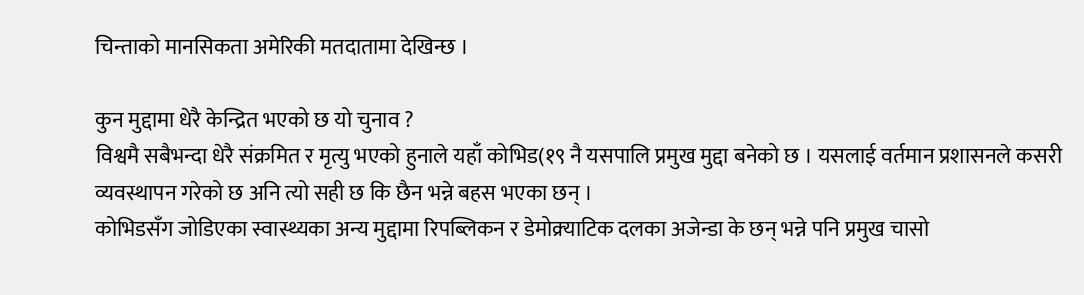चिन्ताको मानसिकता अमेरिकी मतदातामा देखिन्छ ।

कुन मुद्दामा धेरै केन्द्रित भएको छ यो चुनाव ?
विश्वमै सबैभन्दा धेरै संक्रमित र मृत्यु भएको हुनाले यहाँ कोभिड(१९ नै यसपालि प्रमुख मुद्दा बनेको छ । यसलाई वर्तमान प्रशासनले कसरी व्यवस्थापन गरेको छ अनि त्यो सही छ कि छैन भन्ने बहस भएका छन् ।
कोभिडसँग जोडिएका स्वास्थ्यका अन्य मुद्दामा रिपब्लिकन र डेमोक्र्याटिक दलका अजेन्डा के छन् भन्ने पनि प्रमुख चासो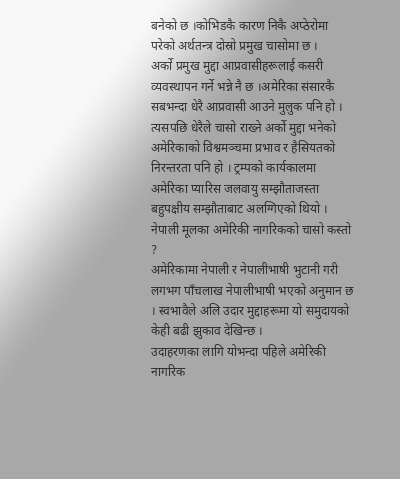बनेको छ ।कोभिडकै कारण निकै अप्ठेरोमा परेको अर्थतन्त्र दोस्रो प्रमुख चासोमा छ ।
अर्को प्रमुख मुद्दा आप्रवासीहरूलाई कसरी व्यवस्थापन गर्ने भन्ने नै छ ।अमेरिका संसारकै सबभन्दा धेरै आप्रवासी आउने मुलुक पनि हो ।
त्यसपछि धेरैले चासो राख्ने अर्को मुद्दा भनेको अमेरिकाको विश्वमञ्चमा प्रभाव र हैसियतको निरन्तरता पनि हो । ट्रम्पको कार्यकालमा अमेरिका प्यारिस जलवायु सम्झौताजस्ता बहुपक्षीय सम्झौताबाट अलग्गिएको थियो ।
नेपाली मूलका अमेरिकी नागरिकको चासो कस्तो ?
अमेरिकामा नेपाली र नेपालीभाषी भुटानी गरी लगभग पाँचलाख नेपालीभाषी भएको अनुमान छ । स्वभावैले अलि उदार मुद्दाहरूमा यो समुदायको केही बढी झुकाव देखिन्छ ।
उदाहरणका लागि योभन्दा पहिले अमेरिकी नागरिक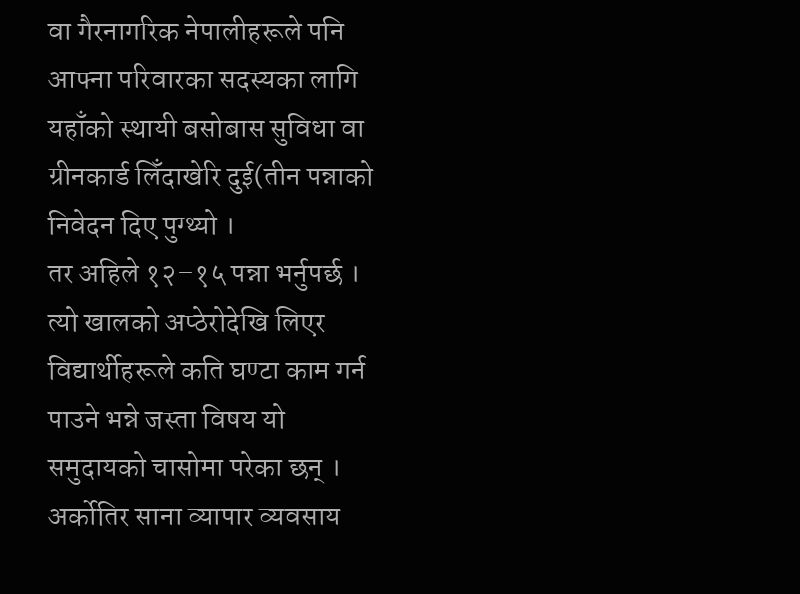वा गैरनागरिक नेपालीहरूले पनि आफ्ना परिवारका सदस्यका लागि यहाँको स्थायी बसोबास सुविधा वा ग्रीनकार्ड लिँदाखेरि दुई(तीन पन्नाको निवेदन दिए पुग्थ्यो ।
तर अहिले १२–१५ पन्ना भर्नुपर्छ । त्यो खालको अप्ठेरोदेखि लिएर विद्यार्थीहरूले कति घण्टा काम गर्न पाउने भन्ने जस्ता विषय यो समुदायको चासोमा परेका छन् । अर्कोतिर साना व्यापार व्यवसाय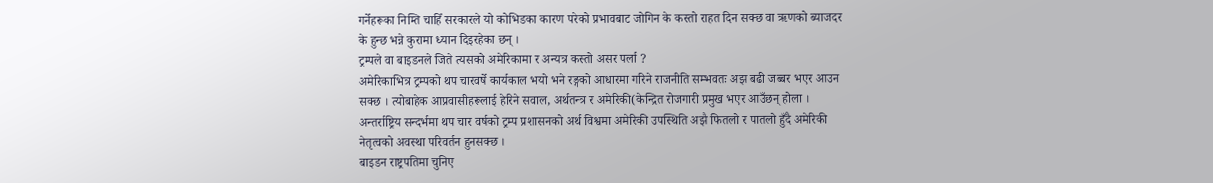गर्नेहरूका निम्ति चाहिँ सरकारले यो कोभिडका कारण परेको प्रभावबाट जोगिन के कस्तो राहत दिन सक्छ वा ऋणको ब्याजदर के हुन्छ भन्ने कुरामा ध्यान दिइरहेका छन् ।
ट्रम्पले वा बाइडनले जिते त्यसको अमेरिकामा र अन्यत्र कस्तो असर पर्ला ?
अमेरिकाभित्र ट्रम्पको थप चारवर्षे कार्यकाल भयो भने रङ्गको आधारमा गरिने राजनीति सम्भवतः अझ बढी जब्बर भएर आउन सक्छ । त्योबाहेक आप्रवासीहरूलाई हेरिने सवाल, अर्थतन्त्र र अमेरिकी(केन्द्रित रोजगारी प्रमुख भएर आउँछन् होला ।
अन्तर्राष्ट्रिय सन्दर्भमा थप चार वर्षको ट्रम्प प्रशासनको अर्थ विश्वमा अमेरिकी उपस्थिति अझै फितलो र पातलो हुँदै अमेरिकी नेतृत्वको अवस्था परिवर्तन हुनसक्छ ।
बाइडन राष्ट्रपतिमा चुनिए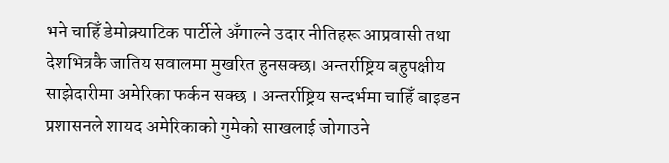भने चाहिँ डेमोक्र्याटिक पार्टीले अँगाल्ने उदार नीतिहरू आप्रवासी तथा देशभित्रकै जातिय सवालमा मुखरित हुनसक्छ। अन्तर्राष्ट्रिय बहुपक्षीय साझेदारीमा अमेरिका फर्कन सक्छ । अन्तर्राष्ट्रिय सन्दर्भमा चाहिँ बाइडन प्रशासनले शायद अमेरिकाको गुमेको साखलाई जोगाउने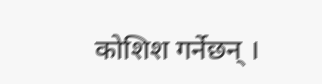कोशिश गर्नेछन् ।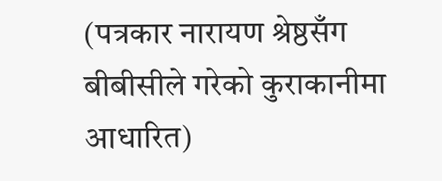(पत्रकार नारायण श्रेष्ठसँग बीबीसीले गरेको कुराकानीमा आधारित)